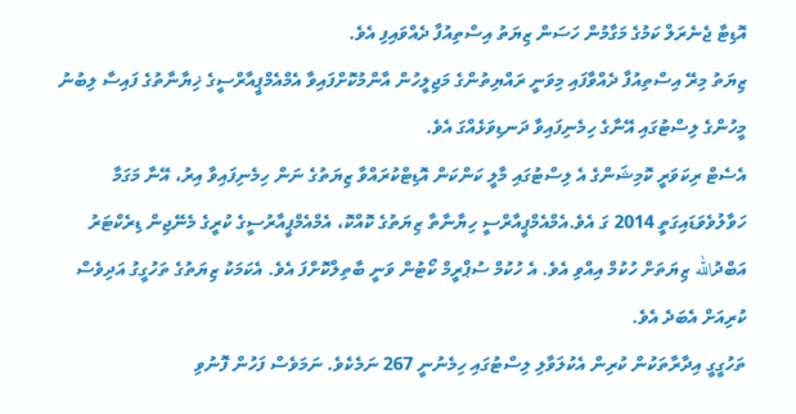އޮޑިޓާ ޖެނެރަލް ކަމުގެ މަގާމުން ހަސަން ޒިޔަތު އިސްތިއުފާ ދެއްވައިފި އެވެ.
ޒިޔަތު މިރޭ އިސްތިއުފާ ދެއްވާފައި މިވަނީ ރައްޔިތުންގެ މަޖިލީހުން އާންމުކޮށްފައިވާ އެމްއެމްޕީއާރްސީގެ ޚިޔާނާތުގެ ފައިސާ ލިބުނު މީހުންގެ ލިސްޓުގައި އޭނާގެ ހިމެނިފައިވާ ދަނޑިވަޅެއްގަ އެވެ.
އެސެޓް ރިކަވަރީ ކޮމިޝަންގެ އެ ލިސްޓުގައި މާލީ ކަންކަން އޮޑިޓްކުރައްވާ ޒިޔަތުގެ ނަން ހިމެނިފައިވާ އިރު، އޭނާ މަގަމާ ހަވާލުވެވަޑައިގަތީ 2014 ގަ އެވެ.އެމްއެމްޕީއާރްސީ ހިޔާނާތާ ޒިޔަތުގެ ކޮއްކޮ، އެމްއެމްޕީއާރުސީގެ ކުރީގެ މެނޭޖިން ޑިރެކްޓަރު އަބްދުالله ޒިޔަތަށް ހުކުމް އިއްވި އެވެ. އެ ހުކުމް ސުޕްރީމް ކޯޓުން ވަނީ ބާތިލްކޮށްފަ އެވެ. އެކަމަކު ޒިޔަތުގެ ތަހުގީގު އަދިވެސް ކުރިއަށް އެބަދެ އެވެ.
ތަހުގީގީ އިދާރާތަކުން ކުރިން އެކުލަވާލި ލިސްޓުގައި ހިމެނުނީ 267 ނަމެކެވެ. ނަމަވެސް ފަހުން ފޮނުވި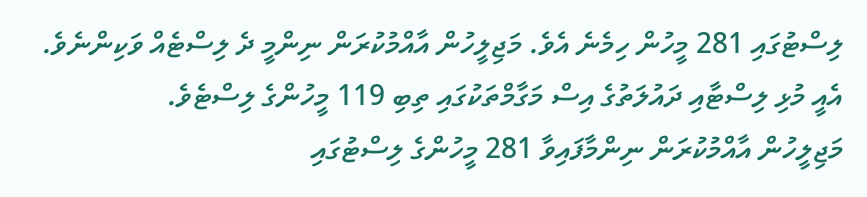ލިސްޓުގައި 281 މީހުން ހިމެނެ އެވެ. މަޖިލީހުން އާއްމުކުރަން ނިންމީ ދެ ލިސްޓެއް ވަކިންނެވެ. އެއީ މުޅި ލިސްޓާއި ދައުލަތުގެ އިސް މަގާމްތަކުގައި ތިބި 119 މީހުންގެ ލިސްޓެވެ.
މަޖިލީހުން އާއްމުކުރަން ނިންމާފައިވާ 281 މީހުންގެ ލިސްޓުގައި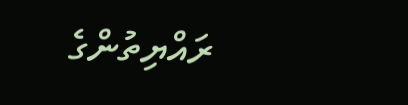ރައްޔިތުންގެ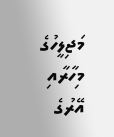މަޖިލީހުގެ މިހާރާއި އޭރުގެ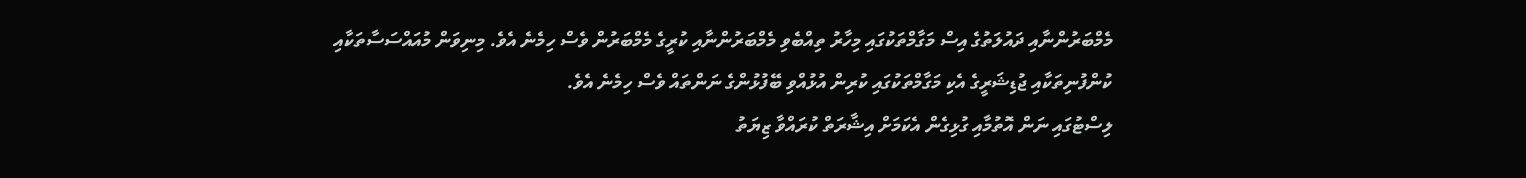މެމްބަރުންނާއި ދައުލަތުގެ އިސް މަގާމްތަކުގައި މިހާރު ތިއްބެވި މެމްބަރުންނާއި ކުރީގެ މެމްބަރުން ވެސް ހިމެނެ އެވެ. މިނިވަން މުއައްސަސާތަކާއި ކުންފުނިތަކާއި ޖުޑިޝަރީގެ އެކި މަގާމްތަކުގައި ކުރިން އުޅުއްވި ބޭފުޅުންގެ ނަންތައް ވެސް ހިމެނެ އެވެ.
ލިސްޓުގައި ނަން އޮތުމާއި ގުޅިގެން އެކަމަށް އިޝާރަތް ކުރައްވާ ޒިޔަތު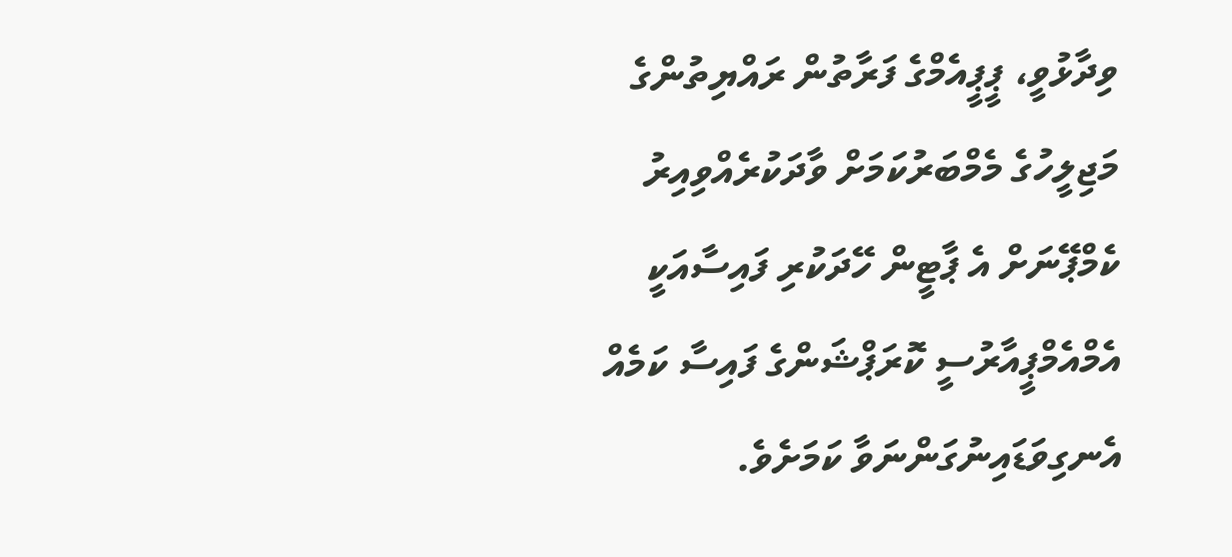ވިދާޅުވީ، ޕީޕީއެމްގެ ފަރާތުން ރައްޔިތުންގެ މަޖިލީހުގެ މެމްބަރުކަމަށް ވާދަކުރެއްވިއިރު ކެމްޕޭނަށް އެ ޕާޓީން ހޭދަކުރި ފައިސާއަކީ އެމްއެމްޕީއާރުސީ ކޮރަޕްޝަންގެ ފައިސާ ކަމެއް އެނގިވަޑައިނުގަންނަވާ ކަމަށެވެ.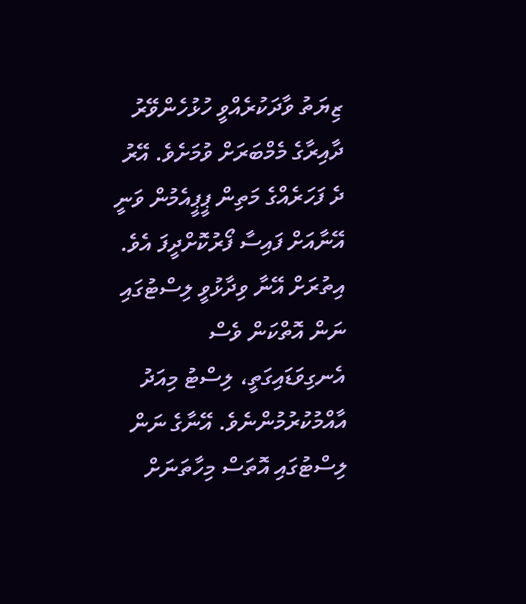ޒިޔަތު ވާދަކުރެއްވީ ހުޅުހެންވޭރު ދާއިރާގެ މެމްބަރަށް ވުމަށެވެ. އޭރު ދެ ފަހަރެއްގެ މަތިން ޕީޕީއެމުން ވަނީ އޭނާއަށް ފައިސާ ފޯރުކޮށްދީފަ އެވެ. އިތުރަށް އޭނާ ވިދާޅުވީ ލިސްޓުގައި ނަން އޮތްކަން ވެސް އެނގިވަޑައިގަތީ، ލިސްޓު މިއަދު އާއްމުކުރުމުންނެވެ. އޭނާގެ ނަން ލިސްޓުގައި އޮތަސް މިހާތަނަށް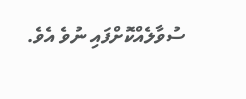ސުވާލެއްކޮށްފައި ނުވެ އެވެ.